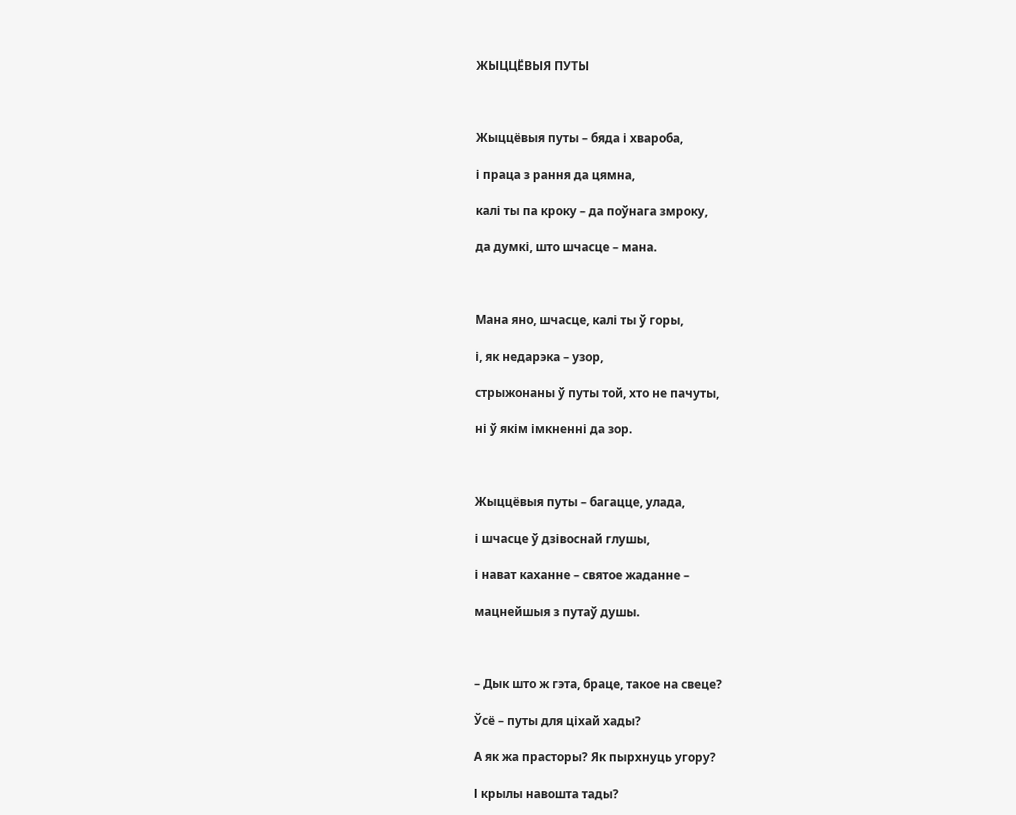ЖЫЦЦЁВЫЯ ПУТЫ



Жыццёвыя путы – бяда і хвароба,

і праца з рання да цямна,

калі ты па кроку – да поўнага змроку,

да думкі, што шчасце – мана.



Мана яно, шчасце, калі ты ў горы,

і, як недарэка – узор,

стрыжонаны ў путы той, хто не пачуты,

ні ў якім імкненні да зор.



Жыццёвыя путы – багацце, улада,

і шчасце ў дзівоснай глушы,

і нават каханне – святое жаданне –

мацнейшыя з путаў душы.



– Дык што ж гэта, браце, такое на свеце?

Ўсё – путы для ціхай хады?

А як жа прасторы? Як пырхнуць угору?

І крылы навошта тады?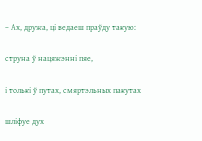– Ах, дружа, ці ведаеш праўду такую:

струна ў нацяжэнні пяе,

і толькі ў путах, смяртэльных пакутах

шліфуе дух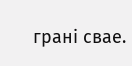грані свае.